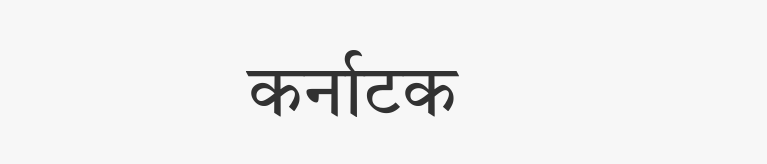कर्नाटक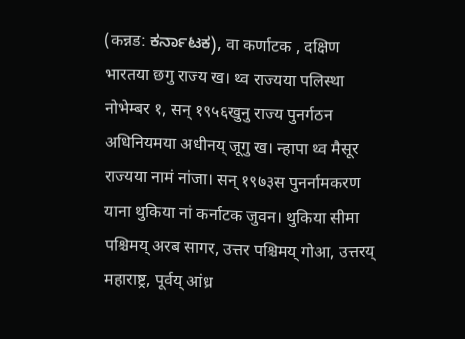(कन्नड: ಕರ್ನಾಟಕ), वा कर्णाटक , दक्षिण भारतया छगु राज्य ख। थ्व राज्यया पलिस्था नोभेम्बर १, सन् १९५६खुनु राज्य पुनर्गठन अधिनियमया अधीनय् जूगु ख। न्हापा थ्व मैसूर राज्यया नामं नांजा। सन् १९७३स पुनर्नामकरण याना थुकिया नां कर्नाटक जुवन। थुकिया सीमा पश्चिमय् अरब सागर, उत्तर पश्चिमय् गोआ, उत्तरय् महाराष्ट्र, पूर्वय् आंध्र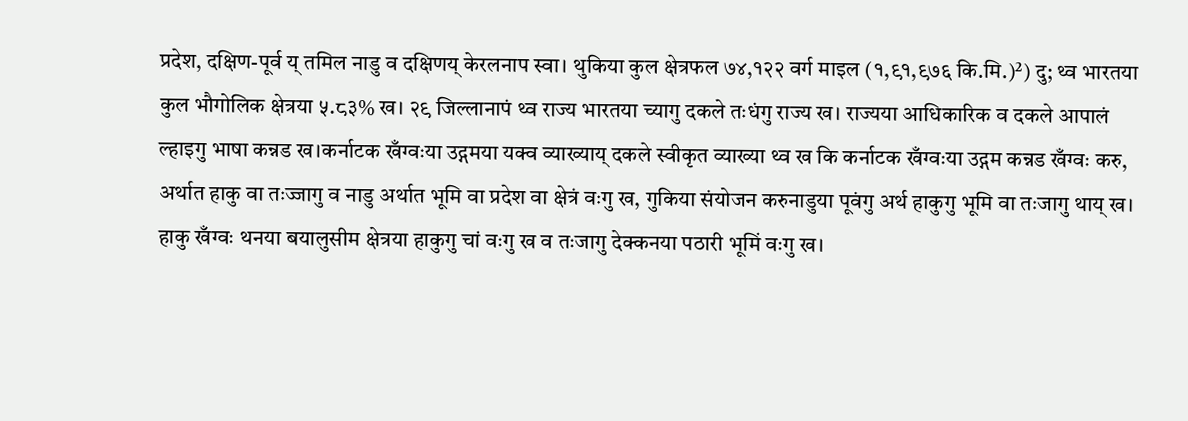प्रदेश, दक्षिण-पूर्व य् तमिल नाडु व दक्षिणय् केरलनाप स्वा। थुकिया कुल क्षेत्रफल ७४,१२२ वर्ग माइल (१,९१,९७६ कि.मि.)²) दु; थ्व भारतया कुल भौगोलिक क्षेत्रया ५.८३% ख। २९ जिल्लानापं थ्व राज्य भारतया च्यागु दकले तःधंगु राज्य ख। राज्यया आधिकारिक व दकले आपालं ल्हाइगु भाषा कन्नड ख।कर्नाटक खँग्वःया उद्गमया यक्व व्याख्याय् दकले स्वीकृत व्याख्या थ्व ख कि कर्नाटक खँग्वःया उद्गम कन्नड खँग्वः करु, अर्थात हाकु वा तःज्जागु व नाडु अर्थात भूमि वा प्रदेश वा क्षेत्रं वःगु ख, गुकिया संयोजन करुनाडुया पूवंगु अर्थ हाकुगु भूमि वा तःजागु थाय् ख। हाकु खँग्वः थनया बयालुसीम क्षेत्रया हाकुगु चां वःगु ख व तःजागु देक्कनया पठारी भूमिं वःगु ख।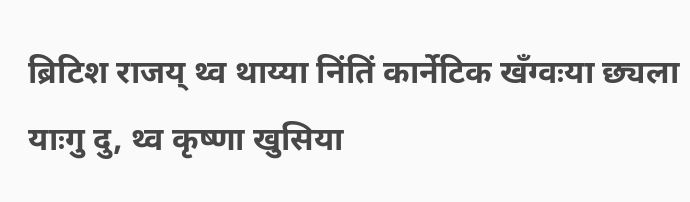ब्रिटिश राजय् थ्व थाय्या निंतिं कार्नेटिक खँग्वःया छ्यला याःगु दु, थ्व कृष्णा खुसिया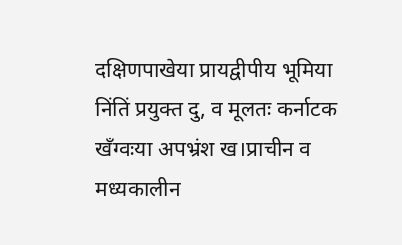दक्षिणपाखेया प्रायद्वीपीय भूमिया निंतिं प्रयुक्त दु, व मूलतः कर्नाटक खँग्वःया अपभ्रंश ख।प्राचीन व मध्यकालीन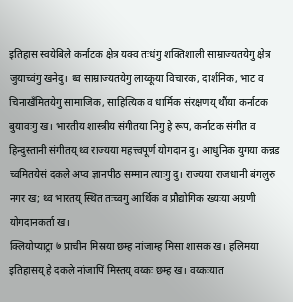इतिहास स्वयेबिले कर्नाटक क्षेत्र यक्व तःधंगु शक्तिशाली साम्राज्यतयेगु क्षेत्र जुयाच्वंगु खनेदु। थ्व साम्राज्यतयेगु लाय्कूया विचारक, दार्शनिक, भाट व चिनाखँमितयेगु सामाजिक, साहित्यिक व धार्मिक संरक्षणय् थौंया कर्नाटक बुयावःगु ख। भारतीय शास्त्रीय संगीतया निगु हे रूप, कर्नाटक संगीत व हिन्दुस्तानी संगीतय् थ्व राज्यया महत्त्वपूर्ण योगदान दु। आधुनिक युगया कन्नड च्वमितयेसं दकले अप्व ज्ञानपीठ सम्मान त्याःगु दु। राज्यया राजधानी बंगलुरु नगर ख; थ्व भारतय् स्थित तःच्वगु आर्थिक व प्रौद्योगिक ख्यःया अग्रणी योगदानकर्ता ख।
क्लियोप्याट्रा ७ प्राचीन मिस्रया छम्ह नांजाम्ह मिसा शासक ख। हलिमया इतिहासय् हे दकले नांजापिं मिस्तय् वय्कः छम्ह ख। वय्कःयात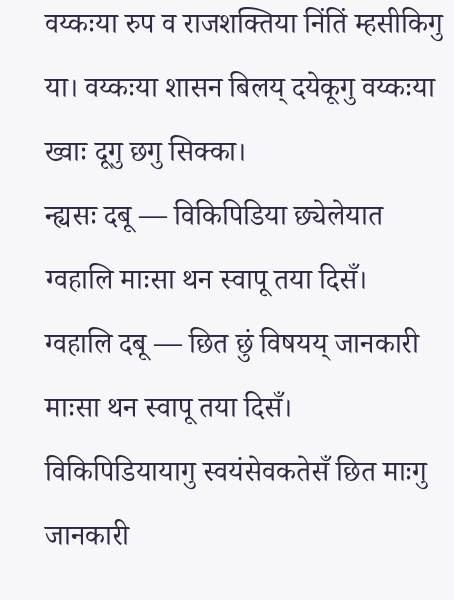वय्कःया रुप व राजशक्तिया निंतिं म्हसीकिगु या। वय्कःया शासन बिलय् दयेकूगु वय्कःया ख्वाः दूगु छगु सिक्का।
न्ह्यसः दबू — विकिपिडिया छ्येलेयात ग्वहालि माःसा थन स्वापू तया दिसँ।
ग्वहालि दबू — छित छुं विषयय् जानकारी माःसा थन स्वापू तया दिसँ। विकिपिडियायागु स्वयंसेवकतेसँ छित माःगु जानकारी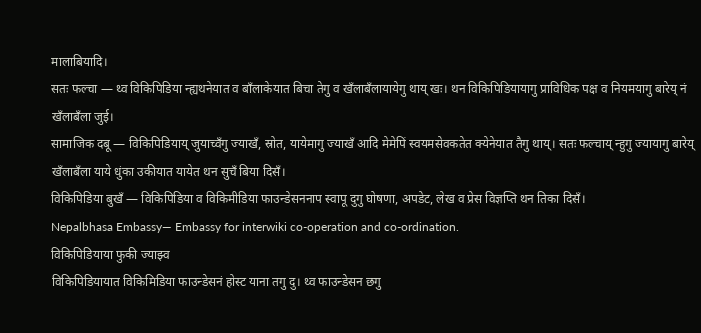मालाबियादि।
सतः फल्चा — थ्व विकिपिडिया न्ह्यथनेयात व बाँलाकेयात बिचा तेगु व खँलाबँलायायेगु थाय् खः। थन विकिपिडियायागु प्राविधिक पक्ष व नियमयागु बारेय् नं खँलाबँला जुई।
सामाजिक दबू — विकिपिडियाय् जुयाच्वँगु ज्याखँ, स्रोत, यायेमागु ज्याखँ आदि मेमेपिं स्वयमसेवकतेत क्येनेयात तैगु थाय्। सतः फल्चाय् न्हुगु ज्यायागु बारेय् खँलाबँला याये धुंका उकीयात यायेत थन सुचँ बिया दिसँ।
विकिपिडिया बुखँ — विकिपिडिया व विकिमीडिया फाउन्डेसननाप स्वापू दुगु घोषणा, अपडेट, लेख व प्रेस विज्ञप्ति थन तिका दिसँ।
Nepalbhasa Embassy— Embassy for interwiki co-operation and co-ordination.
विकिपिडियाया फुकी ज्याझ्व
विकिपिडियायात विकिमिडिया फाउन्डेसनं होस्ट याना तगु दु। थ्व फाउन्डेसन छगु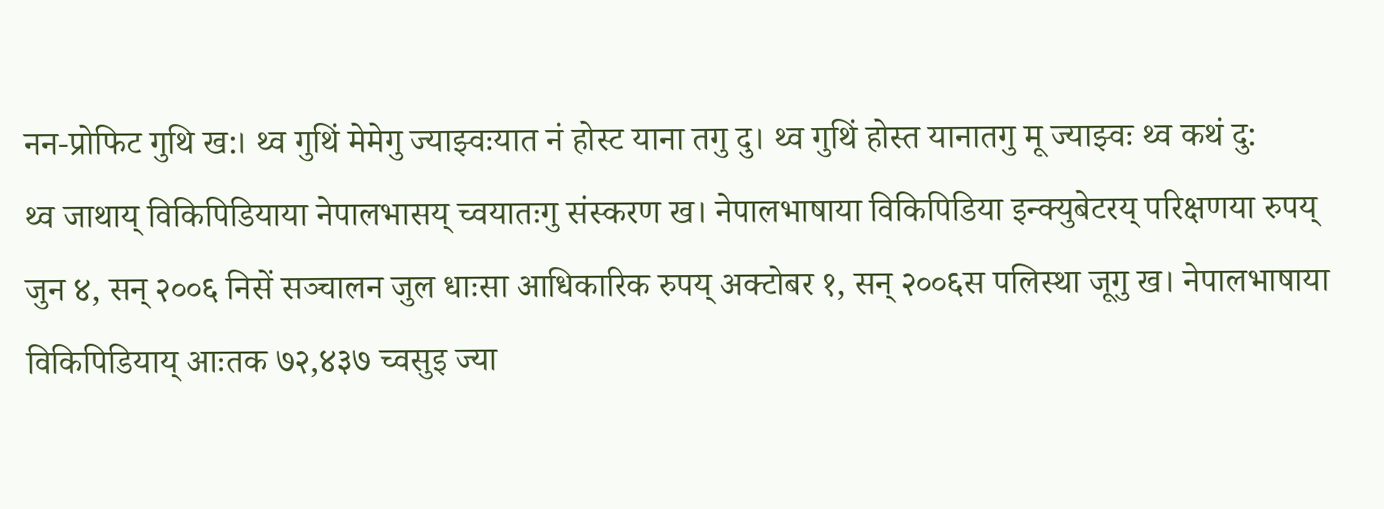नन-प्रोफिट गुथि ख:। थ्व गुथिं मेमेगु ज्याझ्वःयात नं होस्ट याना तगु दु। थ्व गुथिं होस्त यानातगु मू ज्याझ्वः थ्व कथं दु:
थ्व जाथाय् विकिपिडियाया नेपालभासय् च्वयातःगु संस्करण ख। नेपालभाषाया विकिपिडिया इन्क्युबेटरय् परिक्षणया रुपय् जुन ४, सन् २००६ निसें सञ्चालन जुल धाःसा आधिकारिक रुपय् अक्टोबर १, सन् २००६स पलिस्था जूगु ख। नेपालभाषाया विकिपिडियाय् आःतक ७२,४३७ च्वसुइ ज्या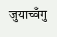जुयाच्वँगु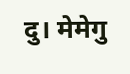दु। मेमेगु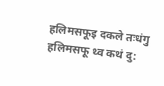हलिमसफूइ दकले तःधंगु हलिमसफू थ्व कथं दु: